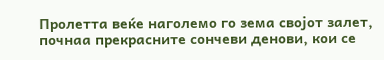Пролетта веќе наголемо го зема својот залет, почнаа прекрасните сончеви денови, кои се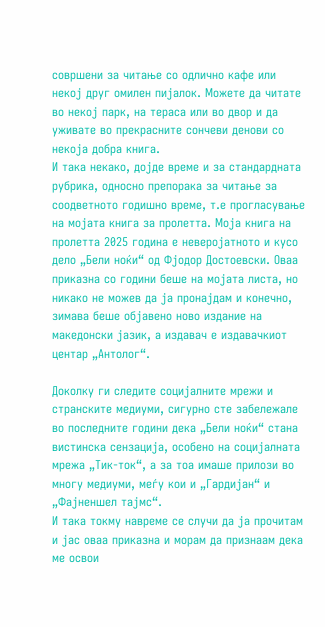совршени за читање со одлично кафе или некој друг омилен пијалок. Можете да читате во некој парк, на тераса или во двор и да уживате во прекрасните сончеви денови со некоја добра книга.
И така некако, дојде време и за стандардната рубрика, односно препорака за читање за соодветното годишно време, т.е прогласување на мојата книга за пролетта. Моја книга на пролетта 2025 година е неверојатното и кусо дело „Бели ноќи“ од Фјодор Достоевски. Оваа приказна со години беше на мојата листа, но никако не можев да ја пронајдам и конечно, зимава беше објавено ново издание на македонски јазик, а издавач е издавачкиот центар „Антолог“.

Доколку ги следите социјалните мрежи и странските медиуми, сигурно сте забележале во последните години дека „Бели ноќи“ стана вистинска сензација, особено на социјалната мрежа „Тик-ток“, а за тоа имаше прилози во многу медиуми, меѓу кои и „Гардијан“ и „Фајненшел тајмс“.
И така токму навреме се случи да ја прочитам и јас оваа приказна и морам да признаам дека ме освои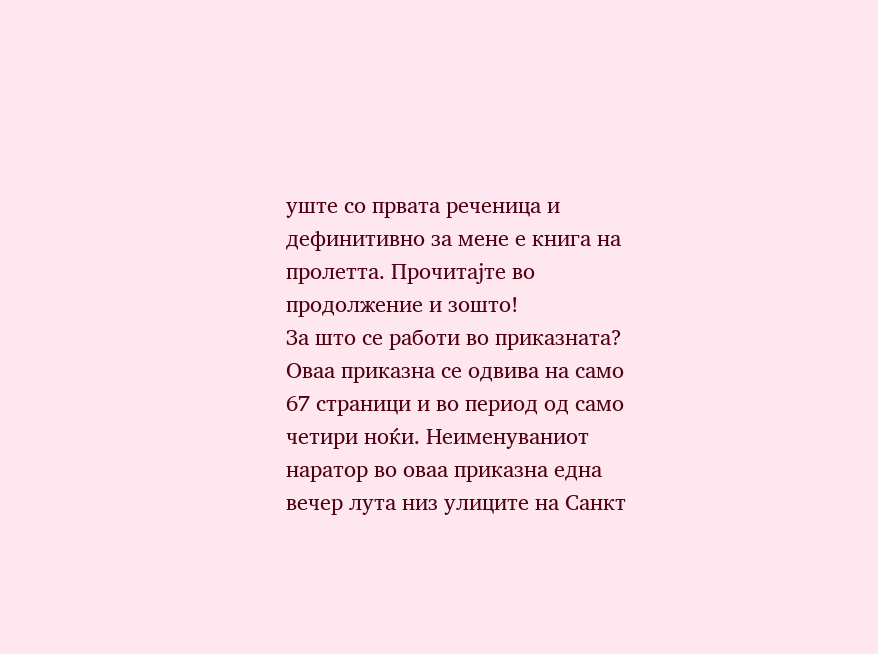уште со првата реченица и дефинитивно за мене е книга на пролетта. Прочитајте во продолжение и зошто!
За што се работи во приказната?
Оваа приказна се одвива на само 67 страници и во период од само четири ноќи. Неименуваниот наратор во оваа приказна една вечер лута низ улиците на Санкт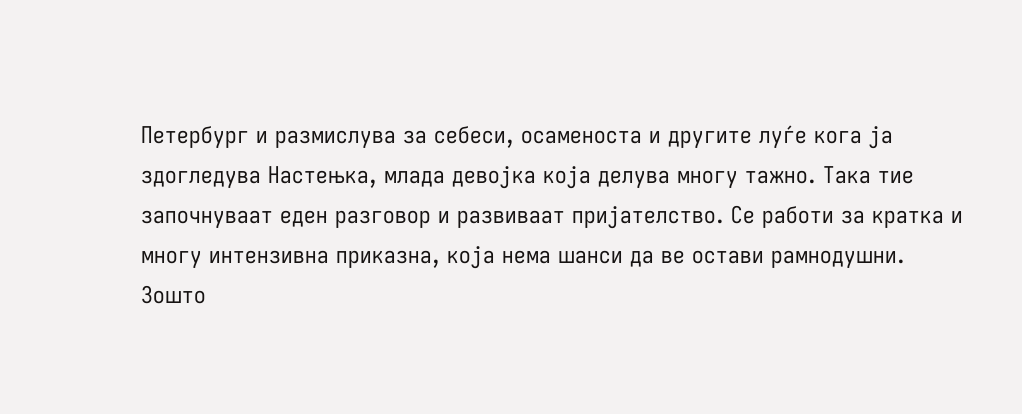Петербург и размислува за себеси, осаменоста и другите луѓе кога ја здогледува Настењка, млада девојка која делува многу тажно. Така тие започнуваат еден разговор и развиваат пријателство. Се работи за кратка и многу интензивна приказна, која нема шанси да ве остави рамнодушни.
Зошто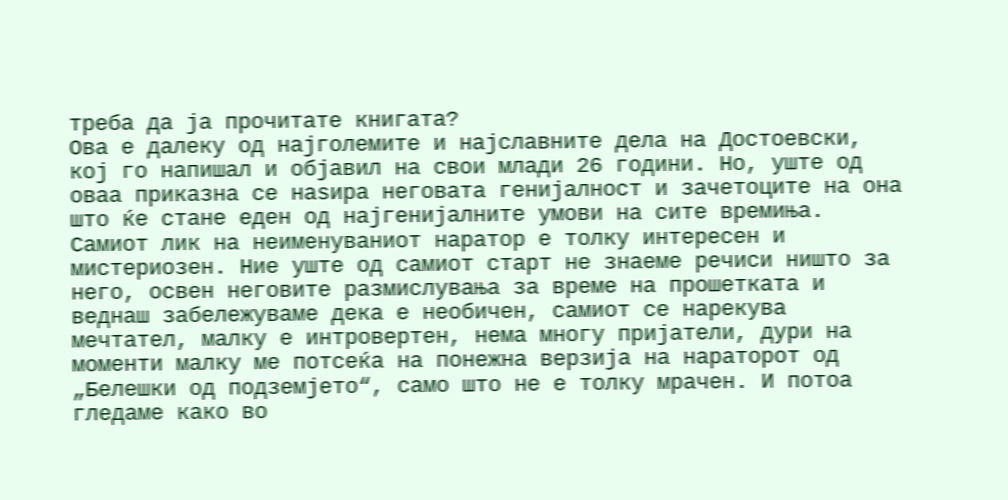треба да ја прочитате книгата?
Ова е далеку од најголемите и најславните дела на Достоевски, кој го напишал и објавил на свои млади 26 години. Но, уште од оваа приказна се наѕира неговата генијалност и зачетоците на она што ќе стане еден од најгенијалните умови на сите времиња.
Самиот лик на неименуваниот наратор е толку интересен и мистериозен. Ние уште од самиот старт не знаеме речиси ништо за него, освен неговите размислувања за време на прошетката и веднаш забележуваме дека е необичен, самиот се нарекува мечтател, малку е интровертен, нема многу пријатели, дури на моменти малку ме потсеќа на понежна верзија на нараторот од „Белешки од подземјето“, само што не е толку мрачен. И потоа гледаме како во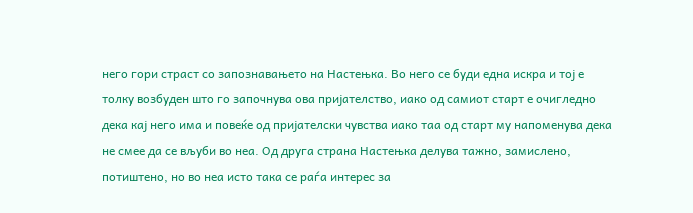него гори страст со запознавањето на Настењка. Во него се буди една искра и тој е толку возбуден што го започнува ова пријателство, иако од самиот старт е очигледно дека кај него има и повеќе од пријателски чувства иако таа од старт му напоменува дека не смее да се вљуби во неа. Од друга страна Настењка делува тажно, замислено, потиштено, но во неа исто така се раѓа интерес за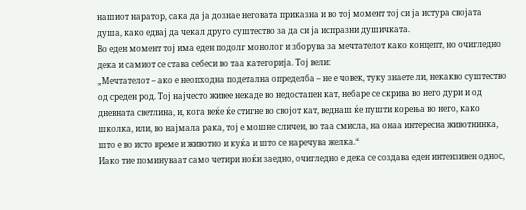нашиот наратор, сака да ја дознае неговата приказна и во тој момент тој си ја истура својата душа, како едвај да чекал друго суштество за да си ја испразни душичката.
Во еден момент тој има еден подолг монолог и зборува за мечтателот како концепт, но очигледно дека и самиот се става себеси во таа категорија. Тој вели:
„Мечтателот – ако е неопходна подетална определба – не е човек, туку знаете ли, некакво суштество од среден род. Тој најчесто живее некаде во недостапен кат, небаре се скрива во него дури и од дневната светлина, и, кога веќе ќе стигне во својот кат, веднаш ќе пушти корења во него, како школка, или, во најмала рака, тој е мошне сличен, во таа смисла, на онаа интересна животнинка, што е во исто време и животно и куќа и што се наречува желка.“
Иако тие поминуваат само четири ноќи заедно, очигледно е дека се создава еден интензивен однос,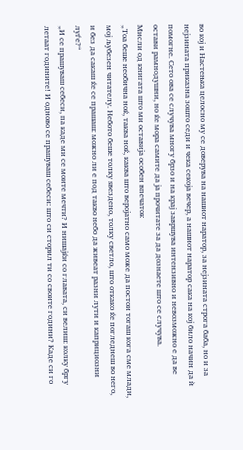во кој и Настењка целосно му се доверува на нашиот наратор, за нејзината строга баба, но и за нејзината приказна зошто седи и чека секоја вечер, а нашиот наратор сака на кој било начин да ѝ помогне. Сето ова се случува многу брзо и на крај завршува интензивно и невозможно е да ве остави рамнодушни, но ќе мора самите да ја прочитате за да дознаете што се случува.
Мисли од книгата што ми оставија особен впечаток
„Тоа беше необична ноќ, таква ноќ, каква што веројатно само може да постои тогаш кога сме млади, мој љубезен читателу. Небото беше толку ѕвездено, толку светло, што откако ќе погледнеш во него, и без да сакаш ќе се прашаш: можно ли е под такво небо да живеат разни лути и каприциозни луѓе?“
„И се прашуваш себеси, па каде ми се моите мечти? И нишајќи со главата, си велиш: колку бргу летаат годините! И одново се прашуваш себеси: што си сторил ти со своите години? Каде си го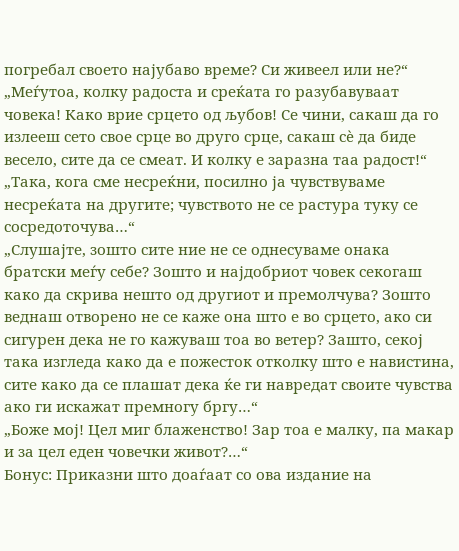погребал своето најубаво време? Си живеел или не?“
„Меѓутоа, колку радоста и среќата го разубавуваат човека! Како врие срцето од љубов! Се чини, сакаш да го излееш сето свое срце во друго срце, сакаш сè да биде весело, сите да се смеат. И колку е заразна таа радост!“
„Така, кога сме несреќни, посилно ја чувствуваме несреќата на другите; чувството не се растура туку се сосредоточува…“
„Слушајте, зошто сите ние не се однесуваме онака братски меѓу себе? Зошто и најдобриот човек секогаш како да скрива нешто од другиот и премолчува? Зошто веднаш отворено не се каже она што е во срцето, ако си сигурен дека не го кажуваш тоа во ветер? Зашто, секој така изгледа како да е пожесток отколку што е навистина, сите како да се плашат дека ќе ги навредат своите чувства ако ги искажат премногу бргу…“
„Боже мој! Цел миг блаженство! Зар тоа е малку, па макар и за цел еден човечки живот?…“
Бонус: Приказни што доаѓаат со ова издание на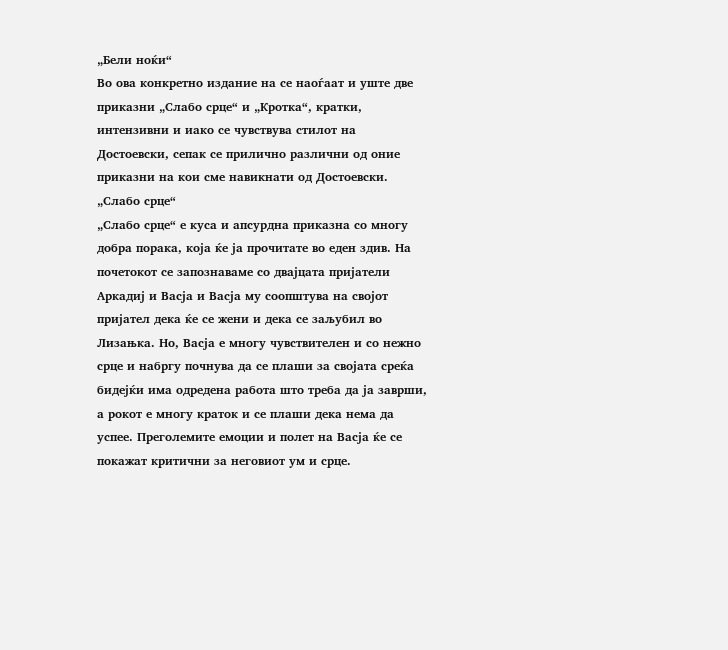„Бели ноќи“
Во ова конкретно издание на се наоѓаат и уште две приказни „Слабо срце“ и „Кротка“, кратки, интензивни и иако се чувствува стилот на Достоевски, сепак се прилично различни од оние приказни на кои сме навикнати од Достоевски.
„Слабо срце“
„Слабо срце“ е куса и апсурдна приказна со многу добра порака, која ќе ја прочитате во еден здив. На почетокот се запознаваме со двајцата пријатели Аркадиј и Васја и Васја му соопштува на својот пријател дека ќе се жени и дека се заљубил во Лизањка. Но, Васја е многу чувствителен и со нежно срце и набргу почнува да се плаши за својата среќа бидејќи има одредена работа што треба да ја заврши, а рокот е многу краток и се плаши дека нема да успее. Преголемите емоции и полет на Васја ќе се покажат критични за неговиот ум и срце.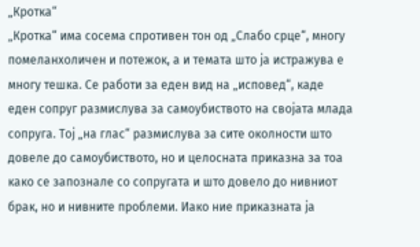„Кротка“
„Кротка“ има сосема спротивен тон од „Слабо срце“, многу помеланхоличен и потежок, а и темата што ја истражува е многу тешка. Се работи за еден вид на „исповед“, каде еден сопруг размислува за самоубиството на својата млада сопруга. Тој „на глас“ размислува за сите околности што довеле до самоубиството, но и целосната приказна за тоа како се запознале со сопругата и што довело до нивниот брак, но и нивните проблеми. Иако ние приказната ја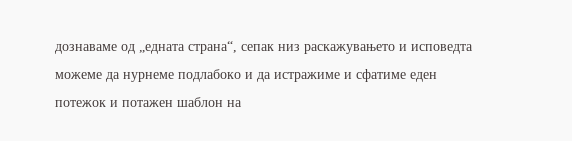дознаваме од „едната страна“, сепак низ раскажувањето и исповедта можеме да нурнеме подлабоко и да истражиме и сфатиме еден потежок и потажен шаблон на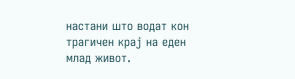настани што водат кон трагичен крај на еден млад живот.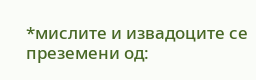*мислите и извадоците се преземени од: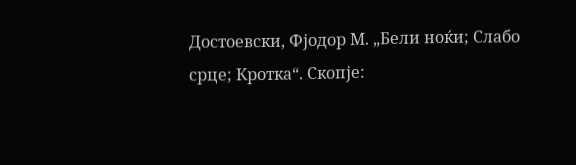Достоевски, Фјодор М. „Бели ноќи; Слабо срце; Кротка“. Скопје: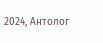2024, Антолог